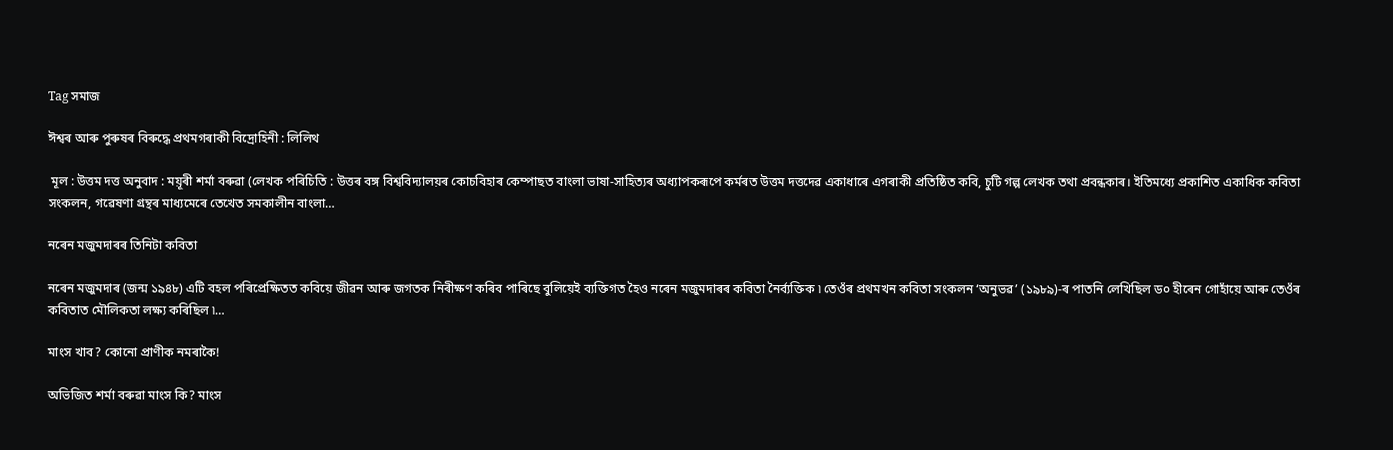Tag সমাজ

ঈশ্বৰ আৰু পুৰুষৰ বিৰুদ্ধে প্ৰথমগৰাকী বিদ্ৰোহিনী : লিলিথ

 মূল : উত্তম দত্ত অনুবাদ : ময়ূৰী শৰ্মা বৰুৱা (লেখক পৰিচিতি : উত্তৰ বঙ্গ বিশ্ববিদ্যালয়ৰ কোচবিহাৰ কেম্পাছত বাংলা ভাষা-সাহিত্যৰ অধ্যাপকৰূপে কৰ্মৰত উত্তম দত্তদেৱ একাধাৰে এগৰাকী প্ৰতিষ্ঠিত কবি, চুটি গল্প লেখক তথা প্ৰবন্ধকাৰ। ইতিমধ্যে প্ৰকাশিত একাধিক কবিতা সংকলন, গৱেষণা গ্ৰন্থৰ মাধ্যমেৰে তেখেত সমকালীন বাংলা…

নৰেন মজুমদাৰৰ তিনিটা কবিতা

নৰেন মজুমদাৰ (জন্ম ১৯৪৮) এটি বহল পৰিপ্ৰেক্ষিতত কবিয়ে জীৱন আৰু জগতক নিৰীক্ষণ কৰিব পাৰিছে বুলিয়েই ব্যক্তিগত হৈও নৰেন মজুমদাৰৰ কবিতা নৈৰ্ব্যক্তিক ৷ তেওঁৰ প্ৰথমখন কবিতা সংকলন ‘অনুভৱ’ (১৯৮৯)-ৰ পাতনি লেখিছিল ড০ হীৰেন গোহাঁয়ে আৰু তেওঁৰ কবিতাত মৌলিকতা লক্ষ্য কৰিছিল ৷…

মাংস খাব? কোনো প্রাণীক নমৰাকৈ!

অভিজিত শৰ্মা বৰুৱা মাংস কি? মাংস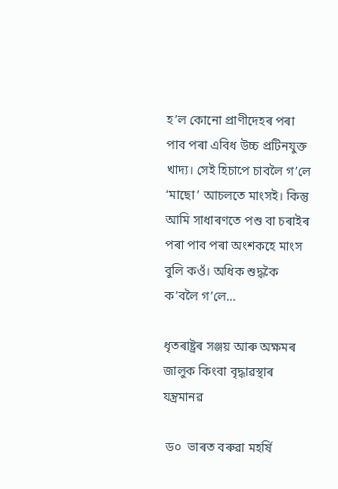হ’ল কোনো প্রাণীদেহৰ পৰা পাব পৰা এবিধ উচ্চ প্রটিনযুক্ত খাদ্য। সেই হিচাপে চাবলৈ গ’লে ‘মাছো’ আচলতে মাংসই। কিন্তু আমি সাধাৰণতে পশু বা চৰাইৰ পৰা পাব পৰা অংশকহে মাংস বুলি কওঁ। অধিক শুদ্ধকৈ ক’বলৈ গ’লে…

ধৃতৰাষ্ট্ৰৰ সঞ্জয় আৰু অক্ষমৰ জালুক কিংবা বৃদ্ধাৱস্থাৰ যন্ত্ৰমানৱ

 ড০  ভাৰত বৰুৱা মহৰ্ষি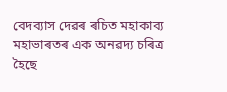বেদব্যাস দেৱৰ ৰচিত মহাকাব্য মহাভাৰতৰ এক অনৱদ্য চৰিত্ৰ হৈছে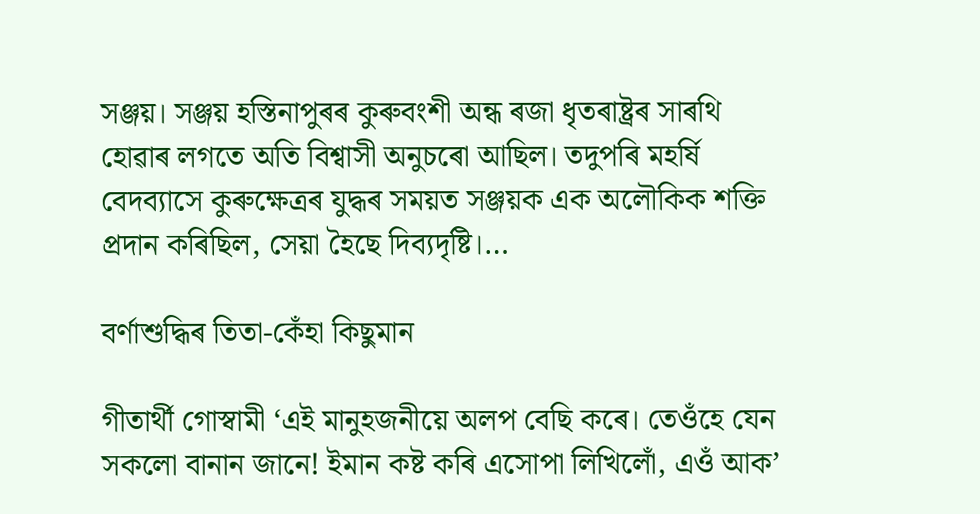সঞ্জয়। সঞ্জয় হস্তিনাপুৰৰ কুৰুবংশী অন্ধ ৰজা ধৃতৰাষ্ট্ৰৰ সাৰথি হোৱাৰ লগতে অতি বিশ্বাসী অনুচৰো আছিল। তদুপৰি মহৰ্ষি বেদব্যাসে কুৰুক্ষেত্ৰৰ যুদ্ধৰ সময়ত সঞ্জয়ক এক অলৌকিক শক্তি প্ৰদান কৰিছিল, সেয়া হৈছে দিব্যদৃষ্টি।…

বৰ্ণাশুদ্ধিৰ তিতা-কেঁহা কিছুমান

গীতাৰ্থী গোস্বামী ‘এই মানুহজনীয়ে অলপ বেছি কৰে। তেওঁহে যেন সকলো বানান জানে! ইমান কষ্ট কৰি এসোপা লিখিলোঁ, এওঁ আক’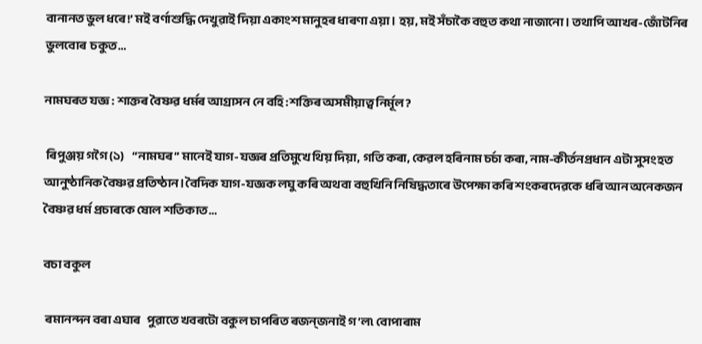বানানত ভুল ধৰে!’ মই বৰ্ণাশুদ্ধি দেখুৱাই দিয়া একাংশ মানুহৰ ধাৰণা এয়া। হয়, মই সঁচাকৈ বহুত কথা নাজানো। তথাপি আখৰ-জোঁটনিৰ ভুলবোৰ  চকুত…

নামঘৰত যজ্ঞ : শাক্তৰ বৈষ্ণৱ ধৰ্মৰ আগ্ৰাসন নে বহি:শক্তিৰ অসমীয়াত্ব নিৰ্মূল?

 ৰিপুঞ্জয় গগৈ (১)    “নামঘৰ” মানেই যাগ-যজ্ঞৰ প্ৰতিমুখে থিয় দিয়া, গতি কৰা, কেৱল হৰিনাম চৰ্চা কৰা, নাম-কীৰ্তনপ্ৰধান এটা সুসংহত আনুষ্ঠানিক বৈষ্ণৱ প্ৰতিষ্ঠান। বৈদিক যাগ-যজ্ঞক লঘু কৰি অথবা বহুখিনি নিষিদ্ধতাৰে উপেক্ষা কৰি শংকৰদেৱকে ধৰি আন অনেকজন বৈষ্ণৱ ধৰ্ম প্ৰচাৰকে ষোল শতিকাত…

বচা বকুল

 ৰমানন্দন বৰা এঘাৰ   পুৱাতে খবৰটো বকুল চাপৰিত ৰজন্‌জনাই গ’ল৷ বোপাৰাম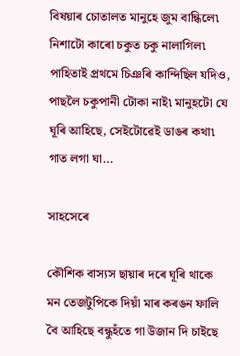বিষয়াৰ চোতালত মানুহে জুম বান্ধিলে৷ নিশাটো কাৰো চকুত চকু নালাগিল৷ পাহিতাই প্ৰথমে চিঞৰি কান্দিছিল যদিও, পাছলৈ চকুপানী টোকা নাই৷ মানুহটো যে ঘূৰি আহিছে, সেইটোৱেই ডাঙৰ কথা৷ গাত লগা ঘা…

সাহসেৰে

কৌশিক বাস্যস ছায়াৰ দৰে ঘূৰি থাকে মন তেজটুপিকে দিয়াঁ মাৰ কৰঙন ফালি বৈ আহিছে বন্ধুহঁতে গা উজান দি চাইছে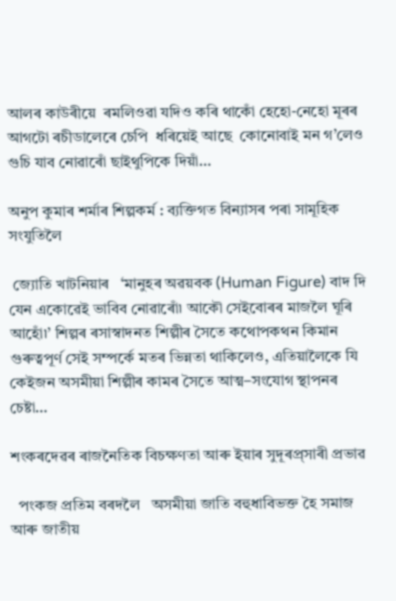আলৰ কাউৰীয়ে  ৰমলিওৱা যদিও কৰি থাকোঁ হেহো-নেহো মূৰৰ আগটো ৰচীডালেৰে চেপি  ধৰিয়েই আছে  কোনোবাই মন গ’লেও গুচি যাব নোৱাৰোঁ ছাইথুপিকে দিয়াঁ…

অনুপ কুমাৰ শৰ্মাৰ শিল্পকৰ্ম : ব্যক্তিগত বিন্যাসৰ পৰা সামূহিক সংযুতিলৈ

 জ্যোতি খাটনিয়াৰ   ‘মানুহৰ অৱয়বক (Human Figure) বাদ দি যেন একোৱেই ভাবিব নোৱাৰোঁ৷ আকৌ সেইবোৰৰ মাজলৈ ঘূৰি আহোঁ৷’ শিল্পৰ ৰসাস্বাদনত শিল্পীৰ সৈতে কথোপকথন কিমান গুৰুত্বপূৰ্ণ সেই সম্পৰ্কে মতৰ ভিন্নতা থাকিলেও, এতিয়ালৈকে যি কেইজন অসমীয়া শিল্পীৰ কামৰ সৈতে আত্ম–সংযোগ স্থাপনৰ চেষ্টা…

শংকৰদেৱৰ ৰাজনৈতিক বিচক্ষণতা আৰু ইয়াৰ সুদূৰপ্ৰ্সাৰী প্ৰভাৱ

  পংকজ প্ৰতিম বৰদলৈ   অসমীয়া জাতি বহুধাবিভক্ত হৈ সমাজ আৰু জাতীয়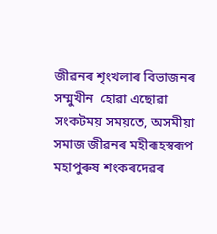জীৱনৰ শৃংখলাৰ বিভাজনৰ সম্মুখীন  হোৱা এছোৱা সংকটময় সময়তে, অসমীয়া সমাজ জীৱনৰ মহীৰূহস্বৰূপ মহাপুৰুষ শংকৰদেৱৰ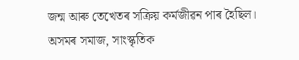জন্ম আৰু তেখেতৰ সক্ৰিয় কৰ্মজীৱন পাৰ হৈছিল। অসমৰ সমাজ, সাংস্কৃতিক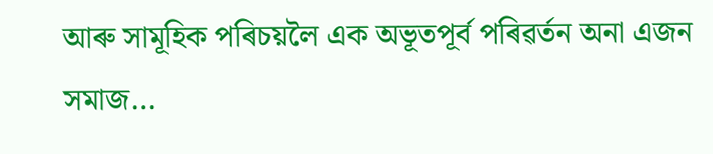আৰু সামূহিক পৰিচয়লৈ এক অভূতপূৰ্ব পৰিৱৰ্তন অনা এজন সমাজ…